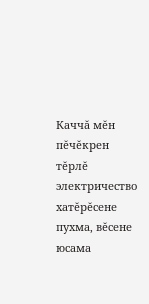Каччă мĕн пĕчĕкрен тĕрлĕ электричество хатĕрĕсене пухма, вĕсене юсама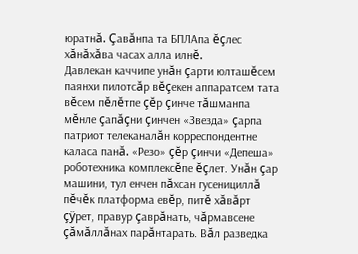юратнă. Çавăнпа та БПЛАпа ĕçлес хăнăхăва часах алла илнĕ.
Давлекан каччипе унăн çарти юлташĕсем паянхи пилотсăр вĕçекен аппаратсем тата вĕсем пĕлĕтпе çĕр çинче тăшманпа мĕнле çапăçни çинчен «Звезда» çарпа патриот телеканалăн корреспондентне каласа панă. «Резо» çĕр çинчи «Депеша» роботехника комплексĕпе ĕçлет. Унăн çар машини, тул енчен пăхсан гусенициллă пĕчĕк платформа евĕр, питĕ хăвăрт çÿрет, правур çаврăнать, чăрмавсене çăмăллăнах парăнтарать. Вăл разведка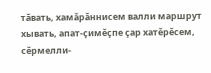тăвать, хамăрăннисем валли маршрут хывать, апат-çимĕçпе çар хатĕрĕсем, сĕрмелли-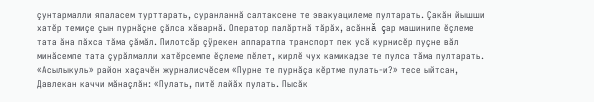çунтармалли япаласем турттарать, суранланнă салтаксене те эвакуацилеме пултарать. Çакăн йышши хатĕр темиçе çын пурнăçне çăлса хăварнă. Оператор палăртнă тăрăх, асăннă çар машинипе ĕçлеме тата ăна пăхса тăма çăмăл. Пилотсăр çÿрекен аппаратпа транспорт пек усă курнисĕр пуçне вăл минăсемпе тата çурăлмалли хатĕрсемпе ĕçлеме пĕлет, кирлĕ чух камикадзе те пулса тăма пултарать.
«Асылыкуль» район хаçачĕн журналисчĕсем «Пурне те пурнăçа кĕртме пулать-и?» тесе ыйтсан, Давлекан каччи мăнаçлăн: «Пулать, питĕ лайăх пулать. Пысăк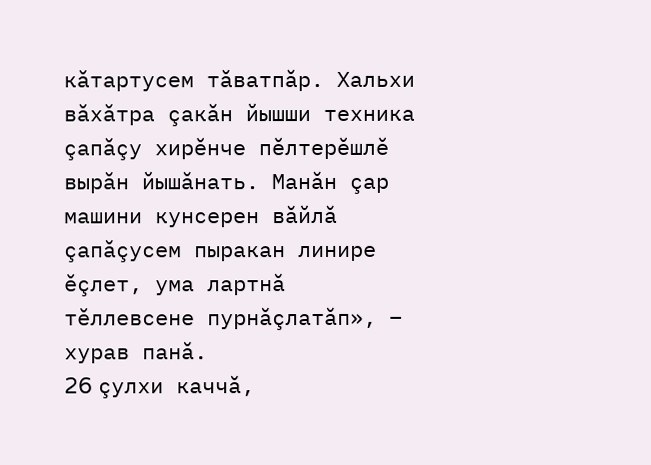кăтартусем тăватпăр. Хальхи вăхăтра çакăн йышши техника çапăçу хирĕнче пĕлтерĕшлĕ вырăн йышăнать. Манăн çар машини кунсерен вăйлă çапăçусем пыракан линире ĕçлет, ума лартнă тĕллевсене пурнăçлатăп», – хурав панă.
26 çулхи каччă,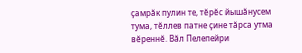çамрăк пулин те, тĕрĕс йышăнусем тума, тĕллев патне çине тăрса утма вĕреннĕ. Вăл Пелепейри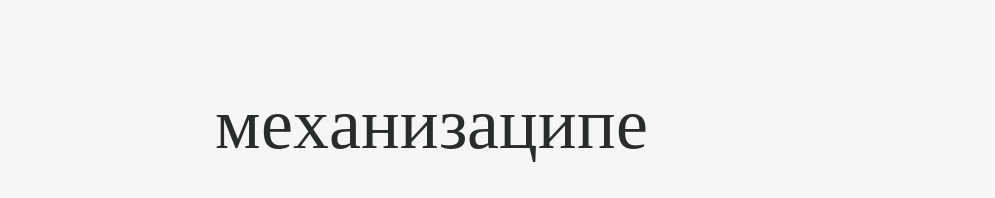механизаципе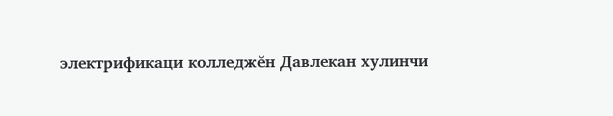электрификаци колледжĕн Давлекан хулинчи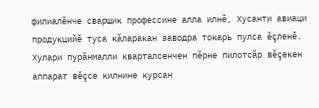филиалĕнче сварщик профессине алла илнĕ, Хусанти авиаци продукцийĕ туса кăларакан заводра токарь пулса ĕçленĕ. Хулари пурăнмалли кварталсенчен пĕрне пилотсăр вĕçекен аппарат вĕçсе килнине курсан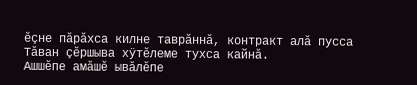ĕçне пăрăхса килне таврăннă, контракт алă пусса Тăван çĕршыва хÿтĕлеме тухса кайнă.
Ашшĕпе амăшĕ ывăлĕпе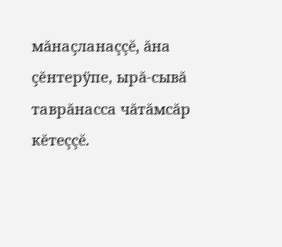мăнаçланаççĕ, ăна çĕнтерÿпе, ырă-сывă таврăнасса чăтăмсăр кĕтеççĕ.